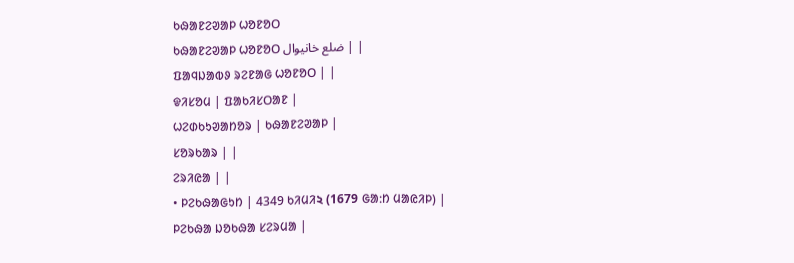ᱠᱷᱟᱱᱮᱣᱟᱞ ᱦᱚᱱᱚᱛ
ᱠᱷᱟᱱᱮᱣᱟᱞ ᱦᱚᱱᱚᱛ ضلع خانیوال | |
ᱯᱟᱧᱡᱟᱵᱽ ᱨᱮᱱᱟᱜ ᱦᱚᱱᱚᱛ | |
ᱫᱤᱥᱚᱢ | ᱯᱟᱠᱤᱥᱛᱟᱱ |
ᱦᱮᱰᱠᱩᱣᱟᱴᱚᱨ | ᱠᱷᱟᱱᱮᱣᱟᱞ |
ᱥᱚᱨᱠᱟᱨ | |
ᱮᱨᱤᱭᱟ | |
• ᱞᱮᱠᱷᱟᱜᱩᱴ | 4349 ᱠᱤᱢᱤ২ (1679 ᱜᱟᱺᱴ ᱢᱟᱭᱤᱞ) |
ᱞᱮᱠᱷᱟ ᱡᱚᱠᱷᱟ ᱥᱮᱨᱢᱟ |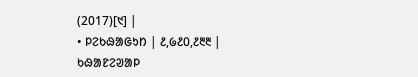(2017)[᱑] |
• ᱞᱮᱠᱷᱟᱜᱩᱴ | ᱒,᱙᱒᱐,᱒᱓᱓ |
ᱠᱷᱟᱱᱮᱣᱟᱞ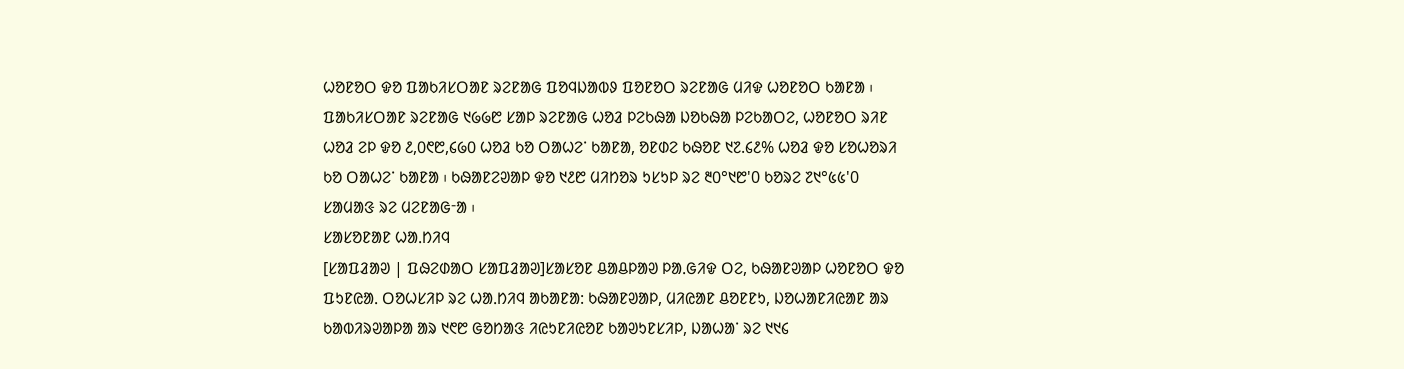ᱦᱚᱱᱚᱛ ᱫᱚ ᱯᱟᱠᱤᱥᱛᱟᱱ ᱨᱮᱱᱟᱜ ᱯᱚᱧᱡᱟᱵᱽ ᱯᱚᱱᱚᱛ ᱨᱮᱱᱟᱜ ᱢᱤᱫ ᱦᱚᱱᱚᱛ ᱠᱟᱱᱟ ᱾ ᱯᱟᱠᱤᱥᱛᱟᱱ ᱨᱮᱱᱟᱜ ᱑᱙᱙᱘ ᱥᱟᱞ ᱨᱮᱱᱟᱜ ᱦᱚᱲ ᱞᱮᱠᱷᱟ ᱡᱚᱠᱷᱟ ᱞᱮᱠᱟᱛᱮ, ᱦᱚᱱᱚᱛ ᱨᱤᱱ ᱦᱚᱲ ᱮᱞ ᱫᱚ ᱒,᱐᱖᱘,᱔᱙᱐ ᱦᱚᱲ ᱠᱚ ᱛᱟᱦᱮᱸ ᱠᱟᱱᱟ, ᱚᱱᱰᱮ ᱠᱷᱚᱱ ᱑᱗.᱔᱒% ᱦᱚᱲ ᱫᱚ ᱥᱚᱦᱚᱨᱤ ᱠᱚ ᱛᱟᱦᱮᱸ ᱠᱟᱱᱟ ᱾ ᱠᱷᱟᱱᱮᱣᱟᱞ ᱫᱚ ᱑᱒᱘ ᱢᱤᱴᱚᱨ ᱩᱥᱩᱞ ᱨᱮ ᱓᱐°᱑᱘'0 ᱠᱚᱨᱮ ᱗᱑°᱕᱕'0 ᱥᱟᱢᱟᱝ ᱨᱮ ᱢᱮᱱᱟᱜᱼᱟ ᱾
ᱥᱟᱥᱚᱱᱟᱱ ᱦᱟᱹᱴᱤᱧ
[ᱥᱟᱯᱲᱟᱣ | ᱯᱷᱮᱰᱟᱛ ᱥᱟᱯᱲᱟᱣ]ᱥᱟᱥᱚᱱ ᱪᱟᱪᱞᱟᱣ ᱞᱟᱹᱜᱤᱫ ᱛᱮ, ᱠᱷᱟᱱᱣᱟᱞ ᱦᱚᱱᱚᱛ ᱫᱚ ᱯᱩᱱᱭᱟᱹ ᱛᱚᱦᱥᱤᱞ ᱨᱮ ᱦᱟᱹᱴᱤᱧ ᱟᱠᱟᱱᱟ: ᱠᱷᱟᱱᱣᱟᱞ, ᱢᱤᱭᱟᱱ ᱪᱚᱱᱱᱩ, ᱡᱚᱦᱟᱱᱤᱭᱟᱱ ᱟᱨ ᱠᱟᱵᱤᱨᱣᱟᱞᱟ ᱟᱨ ᱑᱖᱘ ᱜᱚᱴᱟᱝ ᱤᱭᱩᱱᱤᱭᱚᱱ ᱠᱟᱣᱩᱱᱥᱤᱞ, ᱡᱟᱦᱟᱸ ᱨᱮ ᱑᱑᱔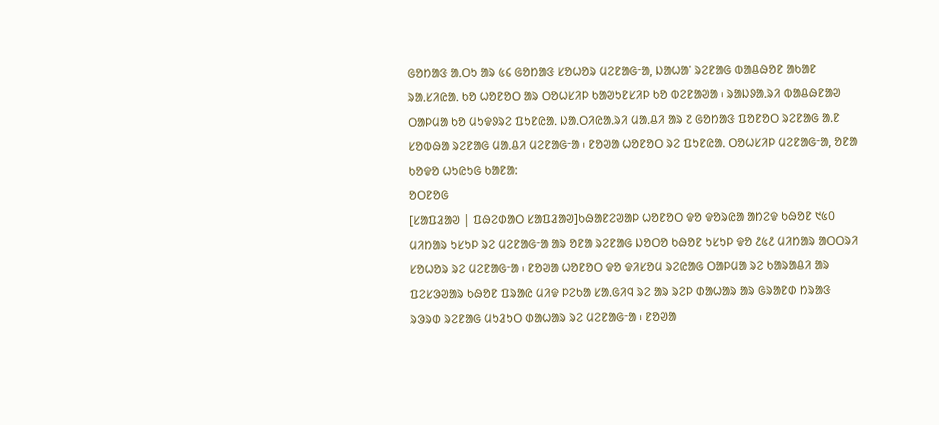ᱜᱚᱴᱟᱝ ᱟᱹᱛᱩ ᱟᱨ ᱕᱔ ᱜᱚᱴᱟᱝ ᱥᱚᱦᱚᱨ ᱢᱮᱱᱟᱜᱼᱟ, ᱡᱟᱦᱟᱸ ᱨᱮᱱᱟᱜ ᱵᱟᱪᱷᱚᱱ ᱟᱠᱟᱱ ᱨᱟᱹᱥᱤᱭᱟᱹ ᱠᱚ ᱦᱚᱱᱚᱛ ᱟᱨ ᱛᱚᱦᱥᱤᱞ ᱠᱟᱣᱩᱱᱥᱤᱞ ᱠᱚ ᱵᱮᱱᱟᱣᱟ ᱾ ᱨᱟᱡᱽᱟᱹᱨᱤ ᱵᱟᱪᱷᱱᱟᱣ ᱛᱟᱞᱢᱟ ᱠᱚ ᱢᱩᱫᱽᱨᱮ ᱯᱩᱱᱭᱟᱹ ᱡᱟᱹᱛᱤᱭᱟᱹᱨᱤ ᱢᱟᱹᱪᱤ ᱟᱨ ᱗ ᱜᱚᱴᱟᱝ ᱯᱚᱱᱚᱛ ᱨᱮᱱᱟᱜ ᱟᱹᱱ ᱥᱚᱵᱷᱟ ᱨᱮᱱᱟᱜ ᱢᱟᱹᱪᱤ ᱢᱮᱱᱟᱜᱼᱟ ᱾ ᱱᱚᱣᱟ ᱦᱚᱱᱚᱛ ᱨᱮ ᱯᱩᱱᱭᱟᱹ ᱛᱚᱦᱥᱤᱞ ᱢᱮᱱᱟᱜᱼᱟ, ᱚᱱᱟ ᱠᱚᱫᱚ ᱦᱩᱭᱩᱜ ᱠᱟᱱᱟ:
ᱚᱛᱱᱚᱜ
[ᱥᱟᱯᱲᱟᱣ | ᱯᱷᱮᱰᱟᱛ ᱥᱟᱯᱲᱟᱣ]ᱠᱷᱟᱱᱮᱣᱟᱞ ᱦᱚᱱᱚᱛ ᱫᱚ ᱫᱚᱨᱭᱟ ᱟᱴᱮᱫ ᱠᱷᱚᱱ ᱑᱕᱐ ᱢᱤᱴᱟᱨ ᱩᱥᱩᱞ ᱨᱮ ᱢᱮᱱᱟᱜᱼᱟ ᱟᱨ ᱚᱱᱟ ᱨᱮᱱᱟᱜ ᱡᱚᱛᱚ ᱠᱷᱚᱱ ᱩᱥᱩᱞ ᱫᱚ ᱒᱕᱒ ᱢᱤᱴᱟᱨ ᱟᱛᱛᱨᱤ ᱥᱚᱦᱚᱨ ᱨᱮ ᱢᱮᱱᱟᱜᱼᱟ ᱾ ᱱᱚᱣᱟ ᱦᱚᱱᱚᱛ ᱫᱚ ᱫᱤᱥᱚᱢ ᱨᱮᱭᱟᱜ ᱛᱟᱞᱢᱟ ᱨᱮ ᱠᱟᱨᱟᱪᱤ ᱟᱨ ᱯᱮᱥᱳᱣᱟᱨ ᱠᱷᱚᱱ ᱯᱨᱟᱭ ᱢᱤᱫ ᱞᱮᱠᱟ ᱥᱟᱹᱜᱤᱧ ᱨᱮ ᱟᱨ ᱨᱮᱞ ᱰᱟᱦᱟᱨ ᱟᱨ ᱜᱨᱟᱱᱰ ᱴᱨᱟᱝ ᱨᱳᱨᱰ ᱨᱮᱱᱟᱜ ᱢᱩᱲᱩᱛ ᱰᱟᱦᱟᱨ ᱨᱮ ᱢᱮᱱᱟᱜᱼᱟ ᱾ ᱱᱚᱣᱟ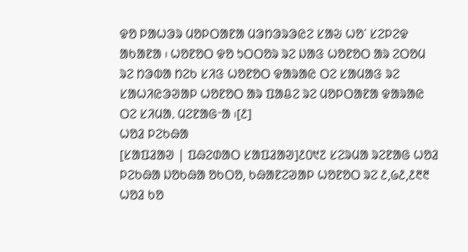ᱫᱚ ᱞᱟᱦᱳᱨ ᱢᱚᱞᱛᱟᱱᱟ ᱢᱳᱴᱳᱨᱳᱭᱮ ᱥᱟᱶ ᱦᱚᱸ ᱥᱮᱞᱮᱫ ᱟᱠᱟᱱᱟ ᱾ ᱦᱚᱱᱚᱛ ᱫᱚ ᱩᱛᱛᱚᱨ ᱨᱮ ᱡᱟᱝ ᱦᱚᱱᱚᱛ ᱟᱨ ᱮᱛᱚᱢ ᱨᱮ ᱴᱳᱵᱟ ᱴᱮᱠ ᱥᱤᱝ ᱦᱚᱱᱚᱛ ᱫᱟᱨᱟᱭ ᱛᱮ ᱥᱟᱢᱟᱝ ᱨᱮ ᱥᱟᱦᱤᱭᱳᱣᱟᱞ ᱦᱚᱱᱚᱛ ᱟᱨ ᱯᱟᱪᱮ ᱨᱮ ᱢᱚᱞᱛᱟᱱᱟ ᱫᱟᱨᱟᱭ ᱛᱮ ᱥᱤᱢᱟᱹ ᱢᱮᱱᱟᱜᱼᱟ ᱾[᱒]
ᱦᱚᱲ ᱞᱮᱠᱷᱟ
[ᱥᱟᱯᱲᱟᱣ | ᱯᱷᱮᱰᱟᱛ ᱥᱟᱯᱲᱟᱣ]᱒᱐᱑᱗ ᱥᱮᱨᱢᱟ ᱨᱮᱱᱟᱜ ᱦᱚᱲ ᱞᱮᱠᱷᱟ ᱡᱚᱠᱷᱟ ᱚᱠᱛᱚ, ᱠᱷᱟᱱᱮᱣᱟᱞ ᱦᱚᱱᱚᱛ ᱨᱮ ᱒,᱙᱒,᱒᱓᱓ ᱦᱚᱲ ᱠᱚ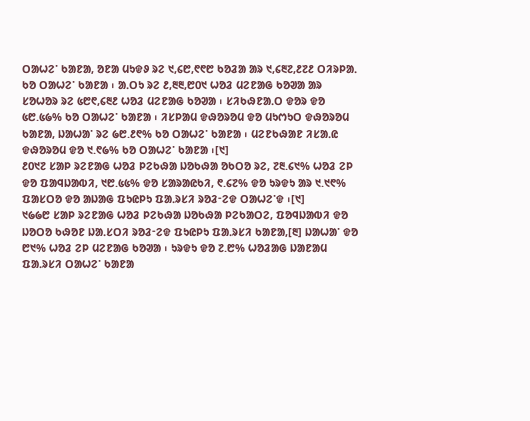ᱛᱟᱦᱮᱸ ᱠᱟᱱᱟ, ᱚᱱᱟ ᱢᱩᱫᱽ ᱨᱮ ᱑,᱔᱘,᱖᱖᱘ ᱠᱚᱲᱟ ᱟᱨ ᱑,᱔᱓᱗,᱒᱗᱒ ᱛᱤᱨᱞᱟᱹ ᱠᱚ ᱛᱟᱦᱮᱸ ᱠᱟᱱᱟ ᱾ ᱟᱹᱛᱩ ᱨᱮ ᱒,᱓᱓,᱘᱐᱑ ᱦᱚᱲ ᱢᱮᱱᱟᱜ ᱠᱚᱣᱟ ᱟᱨ ᱥᱚᱦᱚᱨ ᱨᱮ ᱕᱘᱖,᱔᱓᱒ ᱦᱚᱲ ᱢᱮᱱᱟᱜ ᱠᱚᱣᱟ ᱾ ᱥᱤᱠᱷᱱᱟᱹᱛ ᱫᱚᱨ ᱫᱚ ᱕᱘.᱕᱙% ᱠᱚ ᱛᱟᱦᱮᱸ ᱠᱟᱱᱟ ᱾ ᱤᱥᱞᱟᱢ ᱫᱷᱚᱨᱚᱢ ᱫᱚ ᱢᱩᱬᱩᱛ ᱫᱷᱚᱨᱚᱢ ᱠᱟᱱᱟ, ᱡᱟᱦᱟᱸ ᱨᱮ ᱙᱘.᱒᱖% ᱠᱚ ᱛᱟᱦᱮᱸ ᱠᱟᱱᱟ ᱾ ᱢᱮᱱᱠᱷᱟᱱ ᱤᱥᱟᱹᱭ ᱫᱷᱚᱨᱚᱢ ᱫᱚ ᱑.᱖᱙% ᱠᱚ ᱛᱟᱦᱮᱸ ᱠᱟᱱᱟ ᱾[᱑]
᱒᱐᱑᱗ ᱥᱟᱞ ᱨᱮᱱᱟᱜ ᱦᱚᱲ ᱞᱮᱠᱷᱟ ᱡᱚᱠᱷᱟ ᱚᱠᱛᱚ ᱨᱮ, ᱗᱓.᱔᱑% ᱦᱚᱲ ᱮᱞ ᱫᱚ ᱯᱟᱧᱡᱟᱵᱤ, ᱑᱘.᱕᱕% ᱫᱚ ᱥᱟᱨᱟᱭᱠᱤ, ᱖.᱔᱗% ᱫᱚ ᱩᱨᱫᱩ ᱟᱨ ᱑.᱑᱖% ᱯᱟᱥᱛᱚ ᱫᱚ ᱟᱡᱟᱜ ᱯᱩᱭᱞᱩ ᱯᱟᱹᱨᱥᱤ ᱨᱚᱲᱼᱮᱫ ᱛᱟᱦᱮᱸᱫ ᱾[᱑]
᱑᱙᱙᱘ ᱥᱟᱞ ᱨᱮᱱᱟᱜ ᱦᱚᱲ ᱞᱮᱠᱷᱟ ᱡᱚᱠᱷᱟ ᱞᱮᱠᱟᱛᱮ, ᱯᱚᱧᱡᱟᱵᱤ ᱫᱚ ᱡᱚᱛᱚ ᱠᱷᱚᱱ ᱡᱟᱹᱥᱛᱤ ᱨᱚᱲᱼᱮᱫ ᱯᱩᱭᱞᱩ ᱯᱟᱹᱨᱥᱤ ᱠᱟᱱᱟ,[᱓] ᱡᱟᱦᱟᱸ ᱫᱚ ᱘᱑% ᱦᱚᱲ ᱮᱞ ᱢᱮᱱᱟᱜ ᱠᱚᱣᱟ ᱾ ᱩᱨᱫᱩ ᱫᱚ ᱗.᱘% ᱦᱚᱲᱟᱜ ᱡᱟᱱᱟᱢ ᱯᱟᱹᱨᱥᱤ ᱛᱟᱦᱮᱸ ᱠᱟᱱᱟ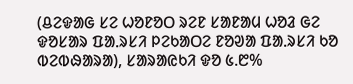(ᱪᱮᱫᱟᱜ ᱥᱮ ᱦᱚᱱᱚᱛ ᱨᱮᱱ ᱥᱟᱱᱟᱢ ᱦᱚᱲ ᱜᱮ ᱫᱚᱥᱟᱨ ᱯᱟᱹᱨᱥᱤ ᱞᱮᱠᱟᱛᱮ ᱱᱚᱣᱟ ᱯᱟᱹᱨᱥᱤ ᱠᱚ ᱵᱮᱵᱷᱟᱨᱟ), ᱥᱟᱨᱟᱭᱠᱤ ᱫᱚ ᱕.᱘%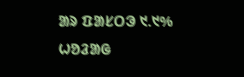ᱟᱨ ᱯᱟᱥᱛᱳ ᱑.᱑% ᱦᱚᱲᱟᱜ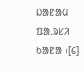ᱡᱟᱱᱟᱢ ᱯᱟᱹᱨᱥᱤ ᱠᱟᱱᱟ ᱾[᱔]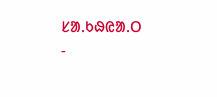ᱥᱟᱹᱠᱷᱭᱟᱹᱛ
-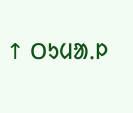↑ ᱛᱩᱢᱟᱹᱞ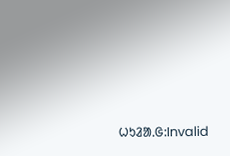ᱦᱩᱲᱟᱹᱜ:Invalid